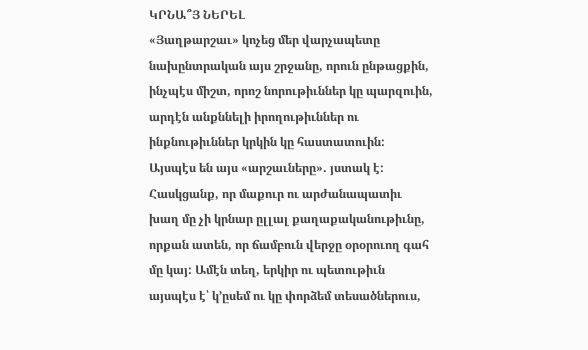ԿՐՆԱ՞Յ ՆԵՐԵԼ
«Յաղթարշաւ» կոչեց մեր վարչապետը նախընտրական այս շրջանը, որուն ընթացքին, ինչպէս միշտ, որոշ նորութիւններ կը պարզուին, արդէն անքննելի իրողութիւններ ու ինքնութիւններ կրկին կը հաստատուին:
Այսպէս են այս «արշաւները». յստակ է: Հասկցանք, որ մաքուր ու արժանապատիւ խաղ մը չի կրնար ըլլալ քաղաքականութիւնը, որքան ատեն, որ ճամբուն վերջը օրօրուող գահ մը կայ: Ամէն տեղ, երկիր ու պետութիւն այսպէս է՝ կ՚ըսեմ ու կը փորձեմ տեսածներուս,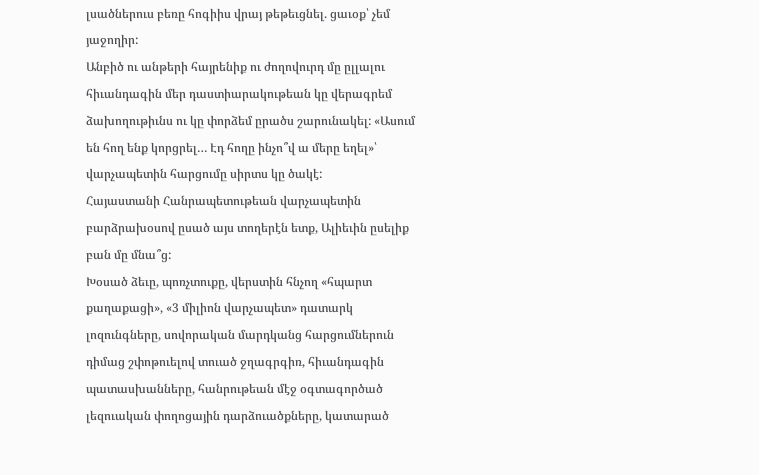լսածներուս բեռը հոգիիս վրայ թեթեւցնել. ցաւօք՝ չեմ յաջողիր:
Անբիծ ու անթերի հայրենիք ու ժողովուրդ մը ըլլալու հիւանդագին մեր դաստիարակութեան կը վերագրեմ ձախողութիւնս ու կը փորձեմ ըրածս շարունակել: «Ասում են հող ենք կորցրել… Էդ հողը ինչո՞վ ա մերը եղել»՝ վարչապետին հարցումը սիրտս կը ծակէ:
Հայաստանի Հանրապետութեան վարչապետին բարձրախօսով ըսած այս տողերէն ետք, Ալիեւին ըսելիք բան մը մնա՞ց:
Խօսած ձեւը, պոռչտուքը, վերստին հնչող «հպարտ քաղաքացի», «3 միլիոն վարչապետ» դատարկ լոզունգները, սովորական մարդկանց հարցումներուն դիմաց շփոթուելով տուած ջղագրգիռ, հիւանդագին պատասխանները, հանրութեան մէջ օգտագործած լեզուական փողոցային դարձուածքները, կատարած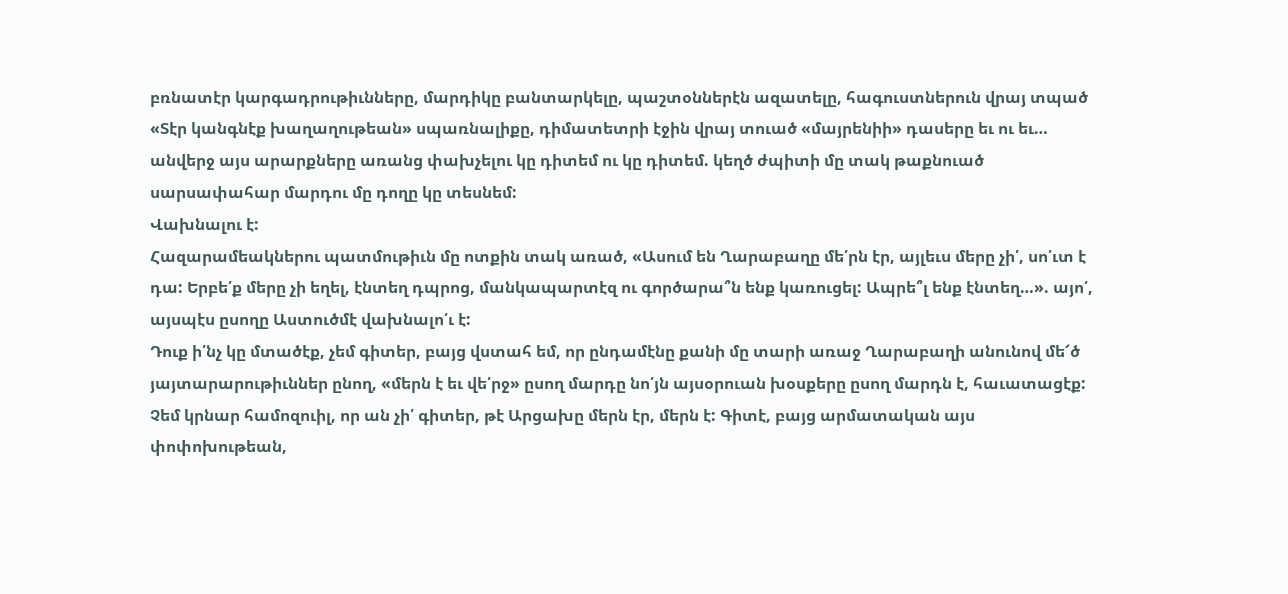բռնատէր կարգադրութիւնները, մարդիկը բանտարկելը, պաշտօններէն ազատելը, հագուստներուն վրայ տպած «Տէր կանգնէք խաղաղութեան» սպառնալիքը, դիմատետրի էջին վրայ տուած «մայրենիի» դասերը եւ ու եւ… անվերջ այս արարքները առանց փախչելու կը դիտեմ ու կը դիտեմ. կեղծ ժպիտի մը տակ թաքնուած սարսափահար մարդու մը դողը կը տեսնեմ:
Վախնալու է:
Հազարամեակներու պատմութիւն մը ոտքին տակ առած, «Ասում են Ղարաբաղը մե՛րն էր, այլեւս մերը չի՛, սո՛ւտ է դա: Երբե՛ք մերը չի եղել, էնտեղ դպրոց, մանկապարտէզ ու գործարա՞ն ենք կառուցել: Ապրե՞լ ենք էնտեղ…». այո՛, այսպէս ըսողը Աստուծմէ վախնալո՛ւ է:
Դուք ի՛նչ կը մտածէք, չեմ գիտեր, բայց վստահ եմ, որ ընդամէնը քանի մը տարի առաջ Ղարաբաղի անունով մե՜ծ յայտարարութիւններ ընող, «մերն է եւ վե՛րջ» ըսող մարդը նո՛յն այսօրուան խօսքերը ըսող մարդն է, հաւատացէք: Չեմ կրնար համոզուիլ, որ ան չի՛ գիտեր, թէ Արցախը մերն էր, մերն է: Գիտէ, բայց արմատական այս փոփոխութեան,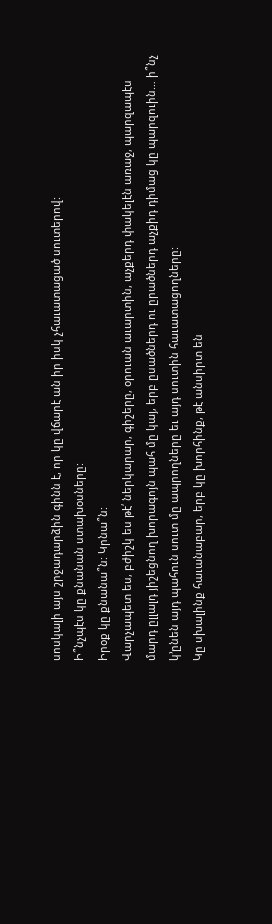սոսկալի այս շրջադարձին գինն է, որ կը վճարէ ան իր իսկ չհաւատացած սուտերով:
Ի՞նչպէս կը քնանան ստախօսները:
Իրօք կը քնանա՞ն: Կրնա՞ն:
Վարչապետ ես, բժիշկ ես թէ՛ ներկարար, գիշերը, օրուան աւարտին, աչքերդ փակելէն առաջ, պարզապէս մարդ ըլլալդ յիշեցնող խորագոյն պահ մը կայ, երբ ըսածներդ ու ըրածներդ աչքիդ դիմաց կը պարզուին… ի՞նչ կ՚ընեն այդ պահուն սուտ մը ապրողները եւ այդ սուտին հաւատացողները:
Կը սխալինք հաւանաբար, երբ կը խորհինք, թէ անսիրտ են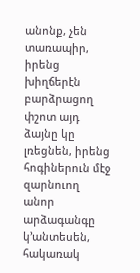անոնք, չեն տառապիր, իրենց խիղճերէն բարձրացող փշոտ այդ ձայնը կը լռեցնեն, իրենց հոգիներուն մէջ զարնուող անոր արձագանգը կ՚անտեսեն, հակառակ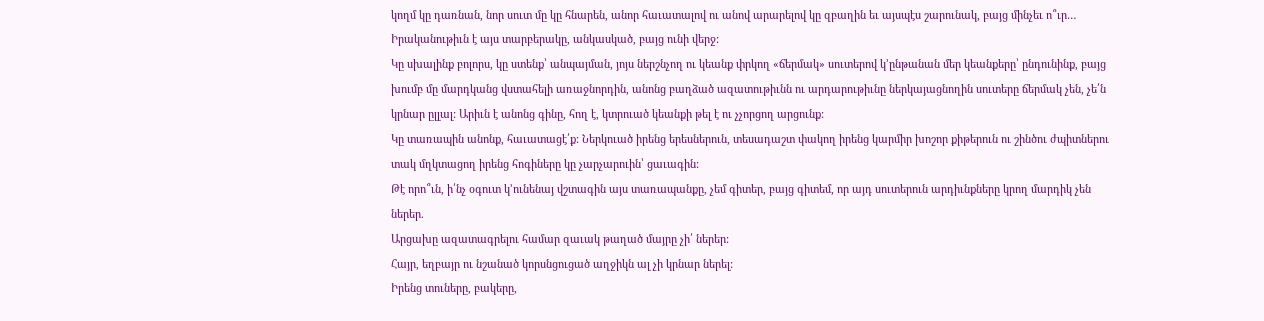կողմ կը դառնան, նոր սուտ մը կը հնարեն, անոր հաւատալով ու անով արարելով կը զբաղին եւ այսպէս շարունակ, բայց մինչեւ ո՞ւր…
Իրականութիւն է այս տարբերակը, անկասկած, բայց ունի վերջ:
Կը սխալինք բոլորս, կը ստենք՝ անպայման, յոյս ներշնչող ու կեանք փրկող «ճերմակ» սուտերով կ՚ընթանան մեր կեանքերը՝ ընդունինք, բայց խումբ մը մարդկանց վստահելի առաջնորդին, անոնց բաղձած ազատութիւնն ու արդարութիւնը ներկայացնողին սուտերը ճերմակ չեն, չե՛ն կրնար ըլլալ: Արիւն է անոնց գինը, հող է, կտրուած կեանքի թել է ու չչորցող արցունք:
Կը տառապին անոնք, հաւատացէ՛ք: Ներկուած իրենց երեսներուն, տեսադաշտ փակող իրենց կարմիր խոշոր քիթերուն ու շինծու ժպիտներու տակ մղկտացող իրենց հոգիները կը չարչարուին՝ ցաւագին:
Թէ որո՞ւն, ի՛նչ օգուտ կ՚ունենայ վշտագին այս տառապանքը, չեմ գիտեր, բայց գիտեմ, որ այդ սուտերուն արդիւնքները կրող մարդիկ չեն ներեր.
Արցախը ազատագրելու համար զաւակ թաղած մայրը չի՛ ներեր:
Հայր, եղբայր ու նշանած կորսնցուցած աղջիկն ալ չի կրնար ներել:
Իրենց տուները, բակերը,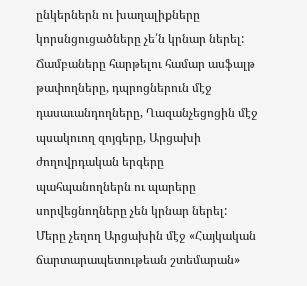ընկերներն ու խաղալիքները կորսնցուցածները չե՛ն կրնար ներել:
Ճամբաները հարթելու համար ասֆալթ թափողները, դպրոցներուն մէջ դասաւանդողները, Ղազանչեցոցին մէջ պսակուող զոյգերը, Արցախի ժողովրդական երգերը պահպանողներն ու պարերը սորվեցնողները չեն կրնար ներել:
Մերը չեղող Արցախին մէջ «Հայկական ճարտարապետութեան շտեմարան»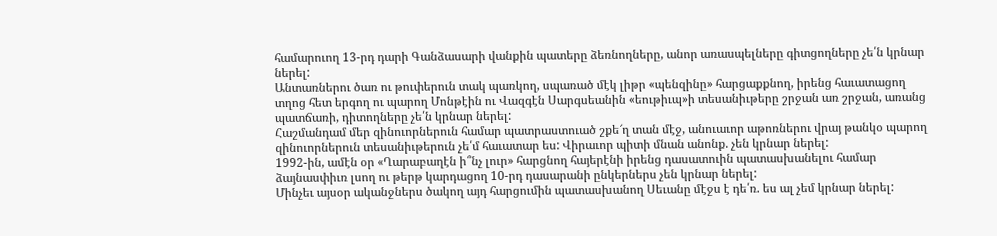համարուող 13-րդ դարի Գանձասարի վանքին պատերը ձեռնողները, անոր առասպելները գիտցողները չե՛ն կրնար ներել:
Անտառներու ծառ ու թուփերուն տակ պառկող, սպառած մէկ լիթր «պենզինը» հարցաքքնող, իրենց հաւատացող տղոց հետ երգող ու պարող Մոնթէին ու Վազգէն Սարգսեանին «եութիւպ»ի տեսանիւթերը շրջան առ շրջան, առանց պատճառի, դիտողները չե՛ն կրնար ներել:
Հաշմանդամ մեր զինուորներուն համար պատրաստուած շքե՜ղ տան մէջ, անուաւոր աթոռներու վրայ թանկօ պարող զինուորներուն տեսանիւթերուն չե՛մ հաւատար ես: Վիրաւոր պիտի մնան անոնք. չեն կրնար ներել:
1992-ին, ամէն օր «Ղարաբաղէն ի՞նչ լուր» հարցնող հայերէնի իրենց դասատուին պատասխանելու համար ձայնասփիւռ լսող ու թերթ կարդացող 10-րդ դասարանի ընկերներս չեն կրնար ներել:
Մինչեւ այսօր ականջներս ծակող այդ հարցումին պատասխանող Սեւանը մէջս է դե՛ռ. ես ալ չեմ կրնար ներել: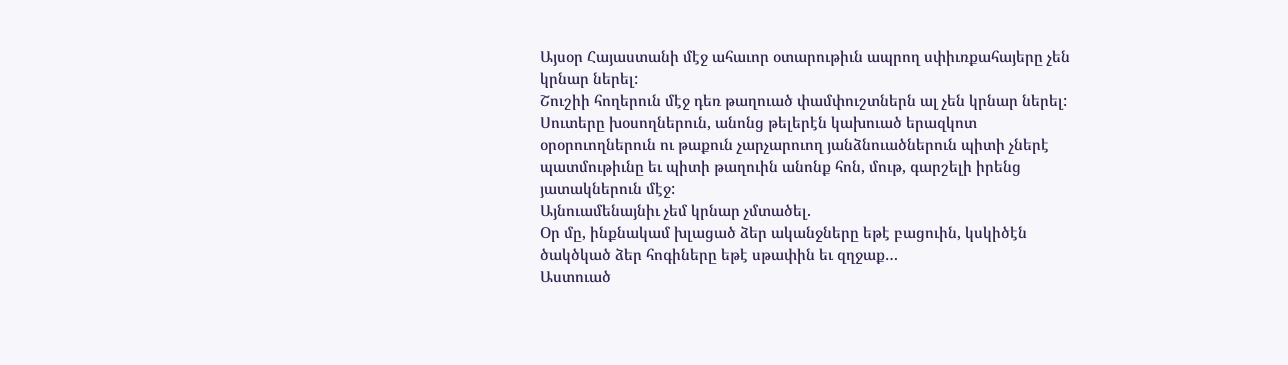Այսօր Հայաստանի մէջ ահաւոր օտարութիւն ապրող սփիւռքահայերը չեն կրնար ներել:
Շուշիի հողերուն մէջ դեռ թաղուած փամփուշտներն ալ չեն կրնար ներել:
Սուտերը խօսողներուն, անոնց թելերէն կախուած երազկոտ օրօրուողներուն ու թաքուն չարչարուող յանձնուածներուն պիտի չներէ պատմութիւնը եւ պիտի թաղուին անոնք հոն, մութ, գարշելի իրենց յատակներուն մէջ:
Այնուամենայնիւ չեմ կրնար չմտածել.
Օր մը, ինքնակամ խլացած ձեր ականջները եթէ բացուին, կսկիծէն ծակծկած ձեր հոգիները եթէ սթափին եւ զղջաք…
Աստուած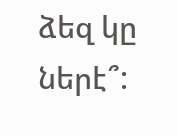ձեզ կը ներէ՞: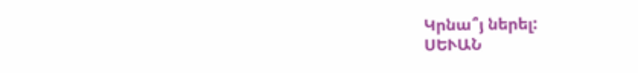Կրնա՞յ ներել:
ՍԵՒԱՆ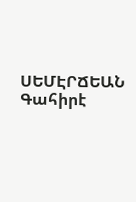ՍԵՄԷՐՃԵԱՆ
Գահիրէ